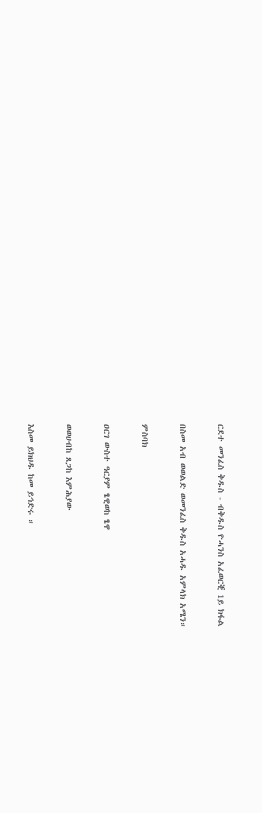ርደተ መንፈስ ቅዱስ - ብቅዱስ ዮሓንስ አፈወርቒ 1ይ ክፋል

በስመ አብ ወወልድ ወመንፈስ ቅዱስ አሓዱ አምላክ አሜን።

ምስባክ

ዐርገ ውስተ ዓርያም ፄዊወከ ፄዋ

ወወሀብከ ጸጋከ እምሕያው

እስመ ይክህዱ ከመ ይኅድሩ ።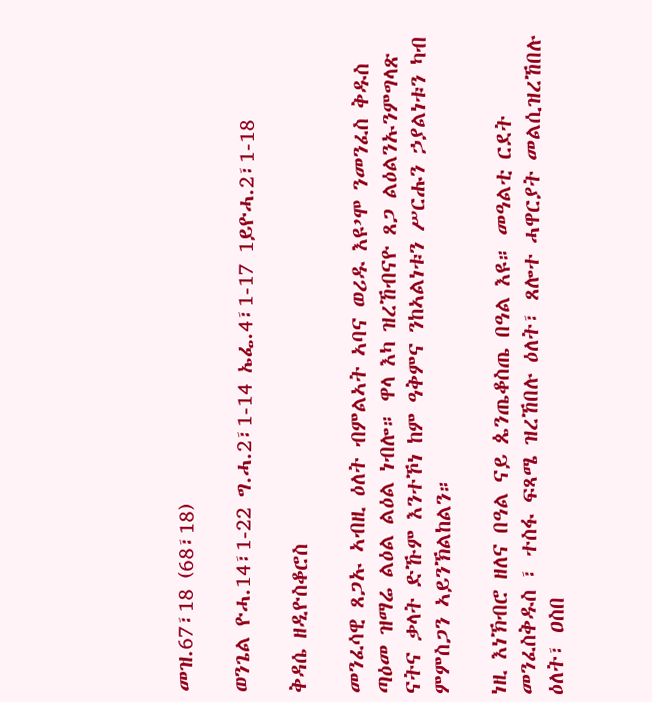መዝ.67፣18 (68፣18)

ወንጌል ዮሓ.14፣1-22 ግ.ሓ.2፣1-14 ኤፌ.4፣1-17 1ይዮሓ.2፣1-18

ቅዳሴ ዘዲዮስቆሮስ

መንፈሳዊ ጸጋኡ ኣብዚ ዕለት ብምልኣት ኣባና ወሪዱ እዩ’ሞ ንመንፈስ ቅዱስ ጣዕመ ዝማሬ ልዕል ልዕል ነብሎ። ዋላ እካ ዝረኸብናዮ ጸጋ ልዕልንኡንምግላጽ ናትና ቃላት ድኹም እንተኾነ ከም ዓቅምና ንከኣልነቱን ሥርሑን ኃያልነቱን ካብ ምምስጋን ኣይንኽልከልን።

ነዚ እነኽብሮ ዘለና በዓል ናይ ጴንጤቆስጤ በዓል እዩ። መዓልቲ ርደት መንፈስቅዱስ ፣ ተስፋ ፍጻሜ ዝረኸበሉ ዕለት፣ ጸሎተ ሓዋርያት መልሲዝረኸበሉ ዕለት፣ ዐስበ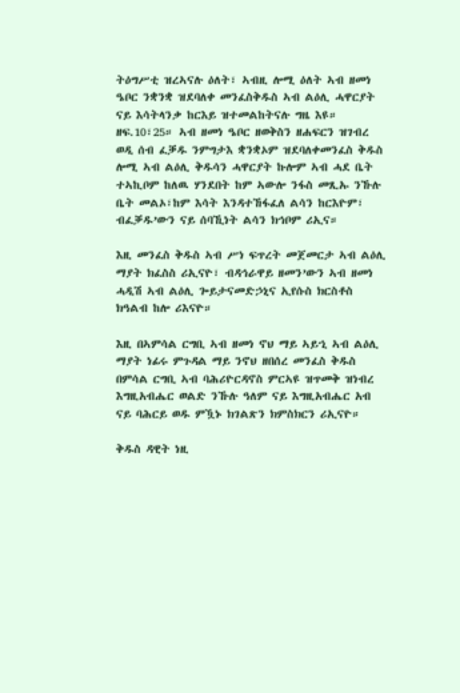ትዕግሥቲ ዝረኣናሉ ዕለት፣ ኣብዚ ሎሚ ዕለት ኣብ ዘመነ ዔቦር ንቋንቋ ዝደባለቀ መንፈስቅዱስ ኣብ ልዕሊ ሓዋርያት ናይ እሳትላንቃ ከርእይ ዝተመልከትናሉ ግዜ እዩ። ዘፍ.10፣25። ኣብ ዘመነ ዔቦር ዘወቅስን ዘሐፍርን ዝገብረ ወዲ ሰብ ፈቓዱ ንምግታእ ቋንቋኦም ዝደባለቀመንፈስ ቅዱስ ሎሚ ኣብ ልዕሊ ቅዱሳን ሓዋርያት ኩሎም ኣብ ሓደ ቤት ተኣኪቦም ከለዉ ሃንደበት ከም ኣውሎ ንፋስ መጺኡ ንኹሉ ቤት መልኦ፣ከም እሳት እንዳተኸፋፈለ ልሳን ከርእዮም፣ ብፈቓዱ’ውን ናይ ሰባኺነት ልሳን ክኅቦም ሪኢና።

እዚ መንፈስ ቅዱስ ኣብ ሥነ ፍጥረት መጀመርታ ኣብ ልዕሊ ማያት ክፈስስ ሪኢናዮ፣ ብዳኅራዋይ ዘመን’ውን ኣብ ዘመነ ሓዲሽ ኣብ ልዕሊ ጐይታናመድኃኒና ኢየሱስ ክርስቶስ ክዓልብ ከሎ ሪእናዮ።

እዚ በኣምሳል ርግቢ ኣብ ዘመነ ኖህ ማይ ኣይኂ ኣብ ልዕሊ ማያት ነፊሩ ምጉዳል ማይ ንኖህ ዘበሰረ መንፈስ ቅዱስ በምሳል ርግቢ ኣብ ባሕሪዮርዳኖስ ምርኣዩ ዝጥመቅ ዝነብረ እግዚአብሔር ወልድ ንኹሉ ዓለም ናይ እግዚአብሔር አብ ናይ ባሕርይ ወዱ ምዃኑ ክገልጽን ክምስክርን ሪኢናዮ።

ቅዱስ ዳዊት ነዚ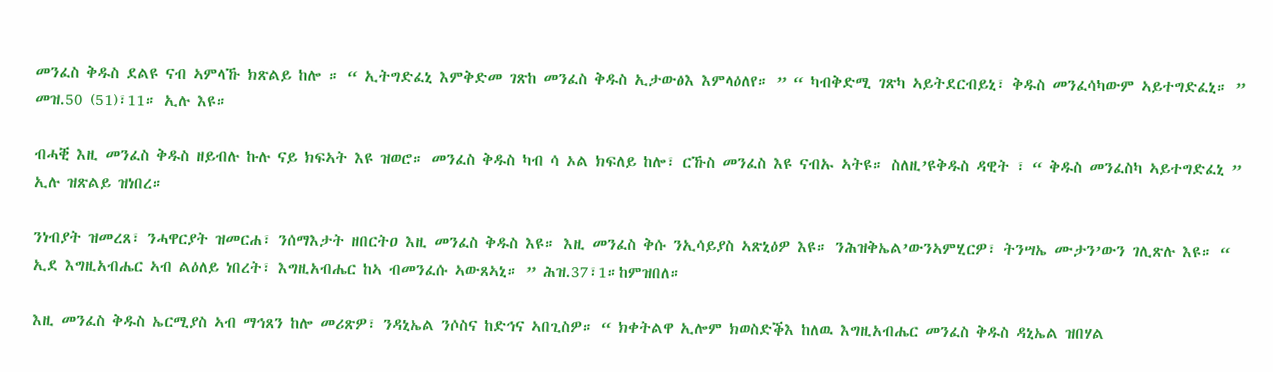መንፈስ ቅዱስ ደልዩ ናብ ኣምላኹ ክጽልይ ከሎ ። “ ኢትግድፈኒ እምቅድመ ገጽከ መንፈስ ቅዱስ ኢታውፅእ እምላዕለየ። ” “ ካብቅድሚ ገጽካ ኣይትደርብይኒ፣ ቅዱስ መንፈሳካውም ኣይተግድፈኒ። ” መዝ.50 (51)፣11። ኢሉ እዩ።

ብሓቒ እዚ መንፈስ ቅዱስ ዘይብሉ ኩሉ ናይ ክፍኣት እዩ ዝወሮ። መንፈስ ቅዱስ ካብ ሳ ኦል ክፍለይ ከሎ፣ ርኹስ መንፈስ እዩ ናብኡ ኣትዩ። ስለዚ’ዩቅዱስ ዳዊት ፣ “ ቅዱስ መንፈስካ ኣይተግድፈኒ ” ኢሉ ዝጽልይ ዝነበረ።

ንነብያት ዝመረጸ፣ ንሓዋርያት ዝመርሐ፣ ንሰማእታት ዘበርትዐ እዚ መንፈስ ቅዱስ እዩ። እዚ መንፈስ ቅሱ ንኢሳይያስ ኣጽኒዕዎ እዩ። ንሕዝቅኤል’ውንኣምሂርዎ፣ ትንሣኤ ሙታን’ውን ገሊጽሉ እዩ። “ ኢደ እግዚአብሔር ኣብ ልዕለይ ነበረት፣ እግዚአብሔር ከኣ ብመንፈሱ ኣውጸኣኒ። ” ሕዝ.37፣1።ከምዝበለ።

እዚ መንፈስ ቅዱስ ኤርሚያስ ኣብ ማኅጸን ከሎ መሪጽዎ፣ ንዳኒኤል ንሶስና ከድኅና ኣበጊስዎ። “ ክቀትልዋ ኢሎም ክወስድቕእ ከለዉ እግዚአብሔር መንፈስ ቅዱስ ዳኒኤል ዝበሃል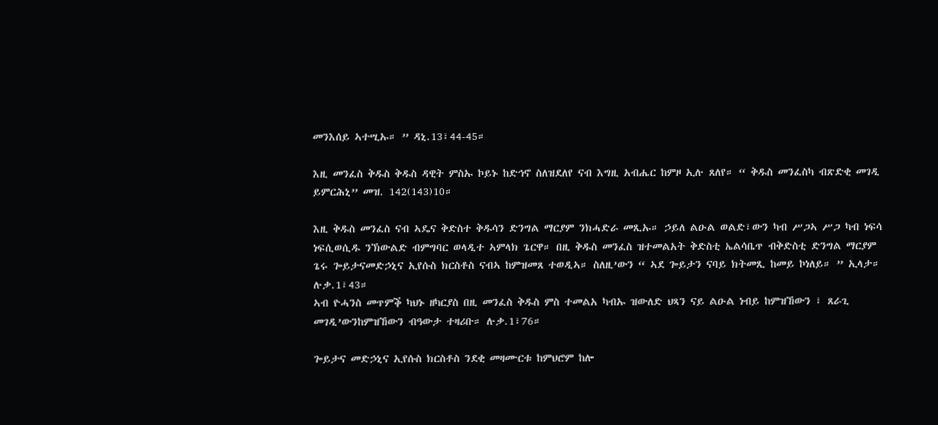መንእሰይ ኣተሢኡ። ” ዳኒ.13፣44-45።

እዚ መንፈስ ቅዱስ ቅዱስ ዳዊት ምስኡ ኮይኑ ከድኅኖ ስለዝደለየ ናብ እግዚ አብሔር ከምዞ ኢሉ ጸለየ። “ ቅዱስ መንፈስካ ብጽድቂ መገዲ ይምርሕኒ” መዝ. 142(143)10።

እዚ ቅዱስ መንፈስ ናብ ኣዴና ቅድስተ ቅዱሳን ድንግል ማርያም ንክሓድራ መጺኡ። ኃይለ ልዑል ወልድ፣ውን ካብ ሥጋኣ ሥጋ ካብ ነፍሳ ነፍሲወሲዱ ንኽውልድ ብምግባር ወላዲተ ኣምላክ ጌርዋ። በዚ ቅዱስ መንፈስ ዝተመልአት ቅድስቲ ኤልሳቤጥ ብቅድስቲ ድንግል ማርያም ጌሩ ጐይታናመድኃኒና ኢየሱስ ክርስቶስ ናብኣ ከምዝመጸ ተወዲኣ። ስለዚ’ውን “ ኣደ ጐይታን ናባይ ክትመጺ ከመይ ኮነለይ። ” ኢላታ። ሉቃ.1፣43።
ኣብ ዮሓንስ መጥምቕ ካህኑ ዘካርያስ በዚ መንፈስ ቅዱስ ምስ ተመልአ ካብኡ ዝውለድ ህጻን ናይ ልዑል ነብይ ከምዝኸውን ፣ ጸራጊ መገዲ’ውንከምዝኸውን ብዓውታ ተዛሪቡ። ሉቃ.1፣76።

ጐይታና መድኃኒና ኢየሱስ ክርስቶስ ንደቂ መዛሙርቱ ከምህሮም ከሎ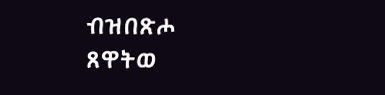ብዝበጽሖ ጸዋትወ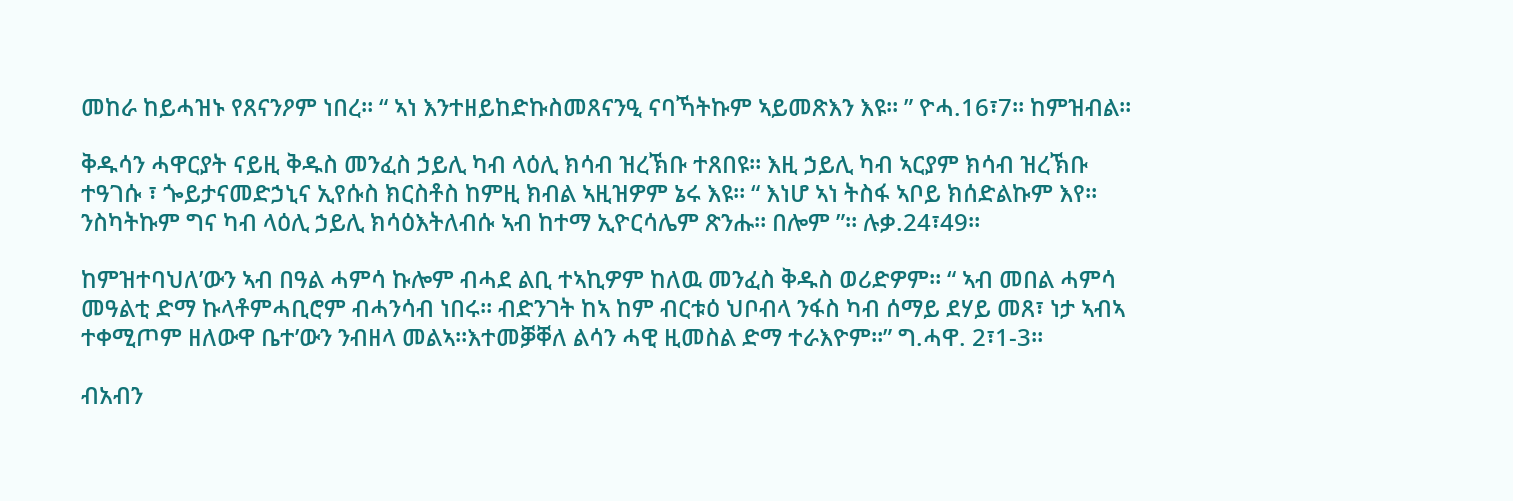መከራ ከይሓዝኑ የጸናንዖም ነበረ። “ ኣነ እንተዘይከድኩስመጸናንዒ ናባኻትኩም ኣይመጽእን እዩ። ” ዮሓ.16፣7። ከምዝብል።

ቅዱሳን ሓዋርያት ናይዚ ቅዱስ መንፈስ ኃይሊ ካብ ላዕሊ ክሳብ ዝረኽቡ ተጸበዩ። እዚ ኃይሊ ካብ ኣርያም ክሳብ ዝረኽቡ ተዓገሱ ፣ ጐይታናመድኃኒና ኢየሱስ ክርስቶስ ከምዚ ክብል ኣዚዝዎም ኔሩ እዩ። “ እነሆ ኣነ ትስፋ ኣቦይ ክሰድልኩም እየ። ንስካትኩም ግና ካብ ላዕሊ ኃይሊ ክሳዕእትለብሱ ኣብ ከተማ ኢዮርሳሌም ጽንሑ። በሎም ”። ሉቃ.24፣49።

ከምዝተባህለ’ውን ኣብ በዓል ሓምሳ ኩሎም ብሓደ ልቢ ተኣኪዎም ከለዉ መንፈስ ቅዱስ ወሪድዎም። “ ኣብ መበል ሓምሳ መዓልቲ ድማ ኩላቶምሓቢሮም ብሓንሳብ ነበሩ። ብድንገት ከኣ ከም ብርቱዕ ህቦብላ ንፋስ ካብ ሰማይ ደሃይ መጸ፣ ነታ ኣብኣ ተቀሚጦም ዘለውዋ ቤተ’ውን ንብዘላ መልኣ።እተመቓቐለ ልሳን ሓዊ ዚመስል ድማ ተራእዮም።” ግ.ሓዋ. 2፣1-3።

ብአብን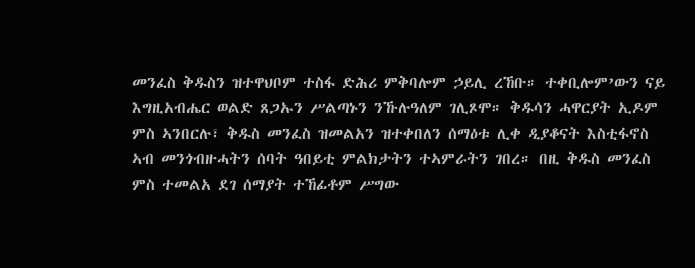መንፈስ ቅዱስን ዝተዋህቦም ተስፋ ድሕሪ ምቅባሎም ኃይሊ ረኸቡ። ተቀቢሎም’ውን ናይ እግዚአብሔር ወልድ ጸጋኡን ሥልጣኑን ንኹሉዓለም ገሊጾሞ። ቅዱሳን ሓዋርያት ኢዶም ምስ ኣንበርሉ፣ ቅዱስ መንፈስ ዝመልአን ዝተቀበለን ሰማዕቱ ሊቀ ዲያቆናት እስቲፋኖስ ኣብ መንጎብዙሓትን ሰባት ዓበይቲ ምልክታትን ተኣምራትን ገበረ። በዚ ቅዱስ መንፈስ ምስ ተመልአ ደገ ሰማያት ተኸፊቶም ሥግው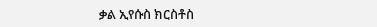ቃል ኢየሱስ ክርስቶስ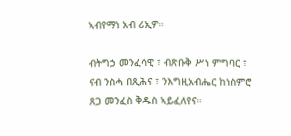ኣብየማነ አብ ሪኢዎ።

ብትግኃ መንፈሳዊ ፣ ብጽቡቅ ሥነ ምግባር ፣ ናብ ንስሓ በጺሕና ፣ ንእግዚአብሔር ከነስምሮ ጸጋ መንፈስ ቅዱስ ኣይፈለየና።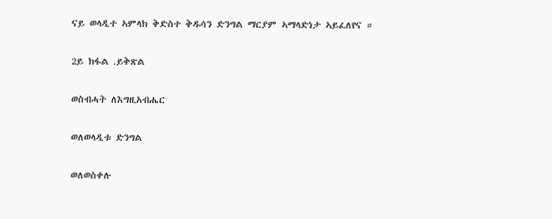ናይ ወላዲተ ኣምላክ ቅድስተ ቅዱሳን ድንግል ማርያም ኣማላድነታ ኣይፈለየና ።

2ይ ክፋል .ይቅጽል

ወስብሓት ለእግዚአብሔር

ወለወላዲቱ ድንግል

ወለወስቀሉ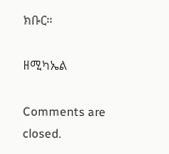ክቡር።

ዘሚካኤል

Comments are closed.